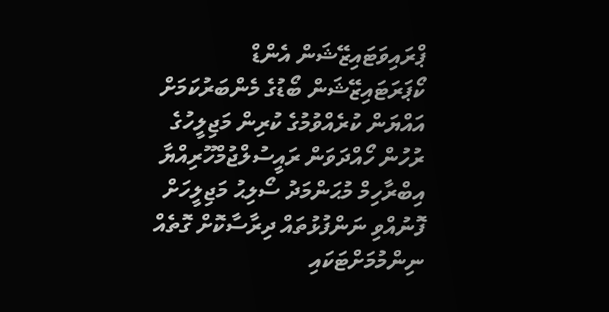ޕްރައިވަޓައިޒޭޝަން އެންޑް ކޯޕަރަޓައިޒޭޝަން ބޯޑުގެ މެންބަރުކަމަށް އައްޔަން ކުރެއްވުމުގެ ކުރިން މަޖިލީހުގެ ރުހުން ހޯއްދަވަން ރައީސުލްޖުމްހޫރިއްޔާ އިބްރާހިމް މުޙަންމަދު ސޯލިޙު މަޖިލީހަށް ފޮނުއްވި ނަންފުޅުތައް ދިރާސާކޮށް ގޮތެއް ނިންމުމަށްޓަކައި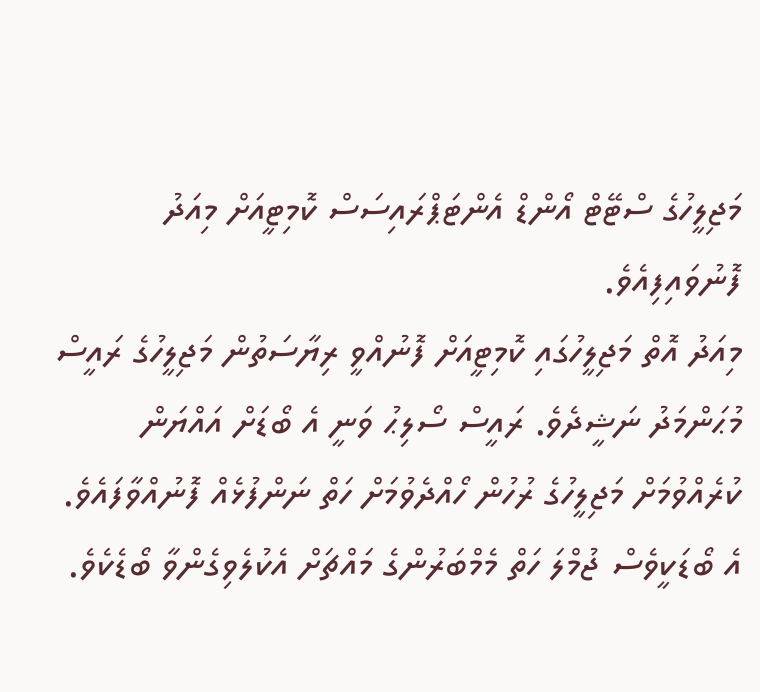މަޖިލީހުގެ ސްޓޭޓް އޯންޑް އެންޓަޕްރައިސަސް ކޮމިޓީއަށް މިއަދު ފޮނުވައިފިއެވެ.
މިއަދު އޮތް މަޖިލީހުގައި ކޮމިޓީއަށް ފޮނުއްވީ ރިޔާސަތުން މަޖިލީހުގެ ރައީސް މުޙަންމަދު ނަޝީދެވެ. ރައީސް ސޯލިޙު ވަނީ އެ ބޯޑަށް އައްޔަން ކުރެއްވުމަށް މަޖިލީހުގެ ރުހުން ހޯއްދެވުމަށް ހަތް ނަންފުޅެއް ފޮނުއްވާފައެވެ. އެ ބޯޑަކީވެސް ޖުމްލަ ހަތް މެމްބަރުންގެ މައްޗަށް އެކުލެވިގެންވާ ބޯޑެކެވެ.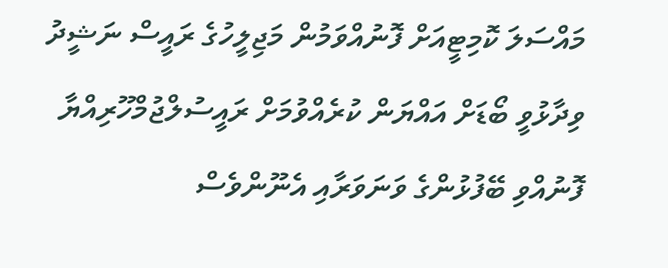މައްސަލަ ކޮމިޓީއަށް ފޮނުއްވަމުން މަޖިލީހުގެ ރައީސް ނަޝީދު ވިދާޅުވީ ބޯޑަށް އައްޔަން ކުރެއްވުމަށް ރައީސުލްޖުމްހޫރިއްޔާ ފޮނުއްވި ބޭފުޅުންގެ ވަނަވަރާއި އެނޫންވެސް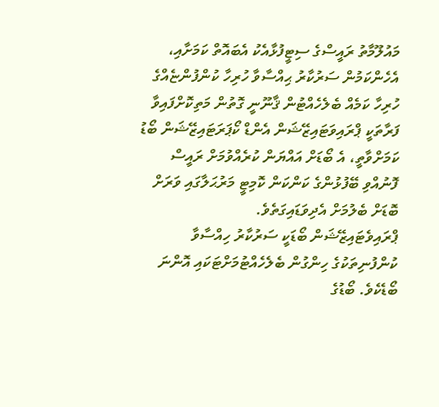މައުލޫމާތު ރައީސްގެ ސިޓީފުޅާއެކު އެބައޮތް ކަމަށާއި، އެހެންކަމުން ސަރުކާރު ޙިއްސާވާ ހުރިހާ ކުންފުންޏެއްގެ ހުރިހާ ކަމެއް ބެލެހެއްޓުން ޤާނޫނީ ގޮތުން މަތިކޮށްފައިވާ ފަރާތަކީ ޕްރައިވަޓައިޒޭޝަން އެންޑް ކޯޕަރަޓައިޒޭޝަން ބޯޑު ކަމަށްވާތީ، އެ ބޯޑަށް އައްޔަން ކުރެއްވުމަށް ރައީސް ފޮނުއްވި ބޭފުޅުންގެ ކަންކަން ކޮމިޓީ މަރުޙަލާގައި ވަރަށް ބޮޑަށް ބެލުމަށް އެދިވަޑައިގަތެވެ.
ޕްރައިވެޓައިޒޭޝަން ބޯޑަކީ ސަރުކާރު ހިއްސާވާ ކުންފުނިތަކުގެ ހިންގުން ބެލެހެއްޓުމަށްޓަކައި އޮންނަ ބޯޑެކެވެ. ބޯޑުގެ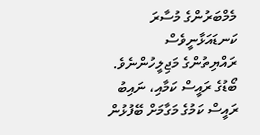މެމްބަރުންގެ މުސާރަ ކަނޑައަޅާނީވެސް ރައްޔިތުންގެ މަޖިލީހުންނެވެ. ބޯޑުގެ ރައީސް ކަމާއި، ނައިބު ރައީސް ކަމުގެ މަގާމަށް ބޭފުޅުން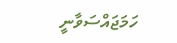ހަމަޖައްސަވާނީ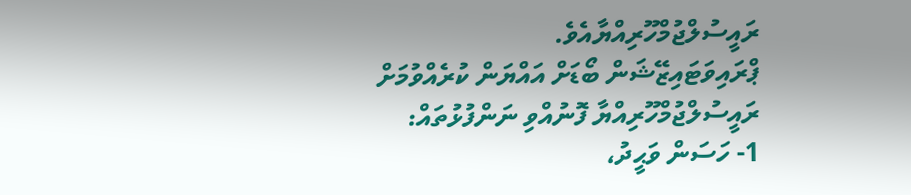ރައީސުލްޖުމްހޫރިއްޔާއެވެ.
ޕްރައިވަޓައިޒޭޝަން ބޯޑަށް އައްޔަން ކުރެއްވުމަށް ރައީސުލްޖުމްހޫރިއްޔާ ފޮނުއްވި ނަންފުޅުތައް:
1- ހަސަން ވަޙީދު،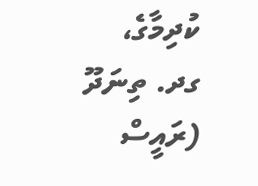ކުދިމާގެ، ގދ. ތިނަދޫ (ރައީސް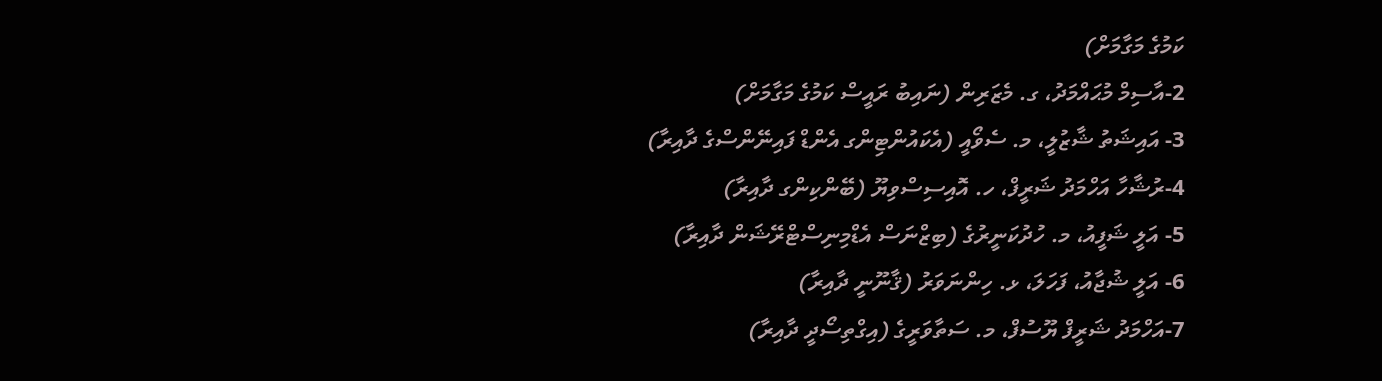ކަމުގެ މަގާމަށް)
2-އާސިމް މުޙައްމަދު، ގ. މެޒަރިން (ނައިބު ރައީސް ކަމުގެ މަގާމަށް)
3- އައިޝަތު ޝާޒުލީ، މ. ސެވޯއީ (އެކައުންޓިންގ އެންޑް ފައިނޭންސްގެ ދާއިރާ)
4-ރުޝާހާ އަހްމަދު ޝަރީފް، ހ. އޮއިސިސްވިޔޫ (ބޭންކިންގ ދާއިރާ)
5- އަލީ ޝަފީއު، މ. ހުދުކަނީރުގެ (ބިޒްނަސް އެޑްމިނިސްޓްރޭޝަން ދާއިރާ)
6- އަލީ ޝުޖާއު، ފަހަލަ، ޅ. ހިންނަވަރު (ޤާނޫނީ ދާއިރާ)
7-އަހްމަދު ޝަރީފް ޔޫސުފް، މ. ސަތާވަރީގެ (އިގްތިސޯދީ ދާއިރާ)